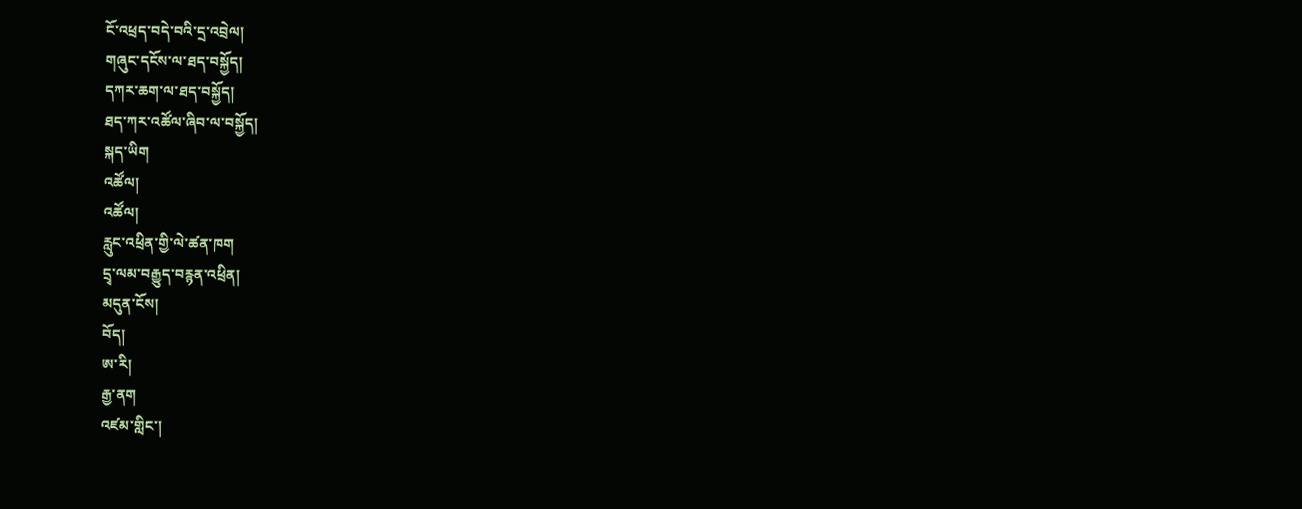ངོ་འཕྲད་བདེ་བའི་དྲ་འབྲེལ།
གཞུང་དངོས་ལ་ཐད་བསྐྱོད།
དཀར་ཆག་ལ་ཐད་བསྐྱོད།
ཐད་ཀར་འཚོལ་ཞིབ་ལ་བསྐྱོད།
སྐད་ཡིག
འཚོལ།
འཚོལ།
རླུང་འཕྲིན་གྱི་ལེ་ཚན་ཁག
དྲྭ་ལམ་བརྒྱུད་བརྙན་འཕྲིན།
མདུན་ངོས།
བོད།
ཨ་རི།
རྒྱ་ནག
འཛམ་གླིང་།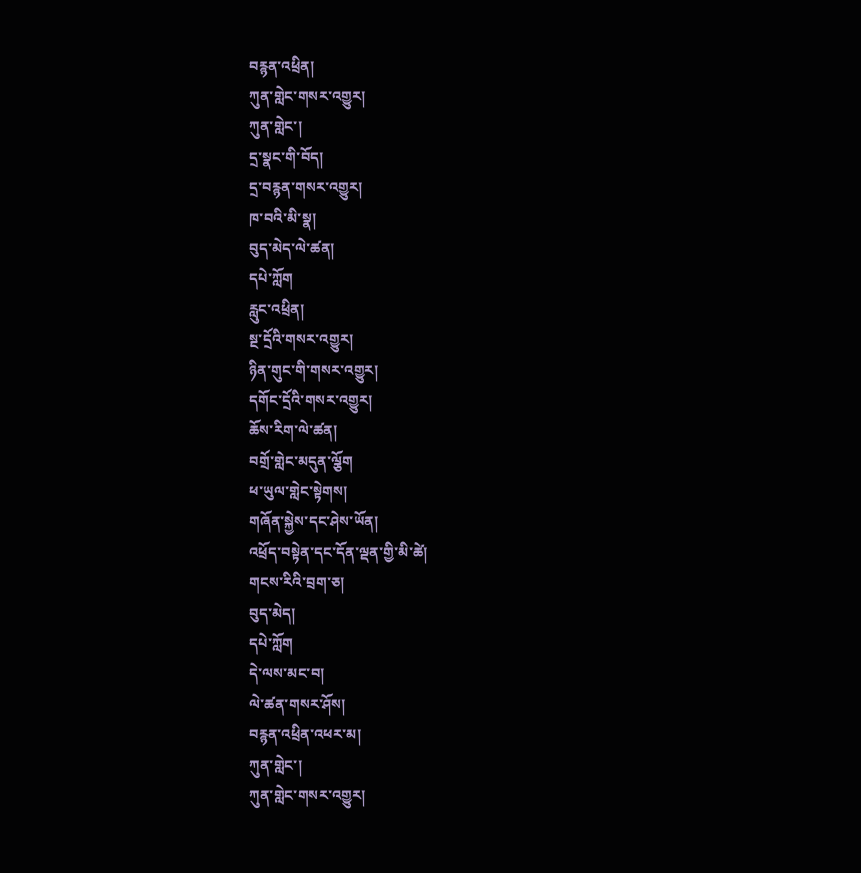བརྙན་འཕྲིན།
ཀུན་གླེང་གསར་འགྱུར།
ཀུན་གླེང་།
དྲ་སྣང་གི་བོད།
དྲ་བརྙན་གསར་འགྱུར།
ཁ་བའི་མི་སྣ།
བུད་མེད་ལེ་ཚན།
དཔེ་ཀློག
རླུང་འཕྲིན།
སྔ་དྲོའི་གསར་འགྱུར།
ཉིན་གུང་གི་གསར་འགྱུར།
དགོང་དྲོའི་གསར་འགྱུར།
ཆོས་རིག་ལེ་ཚན།
བགྲོ་གླེང་མདུན་ལྕོག
ཕ་ཡུལ་གླེང་སྟེགས།
གཞོན་སྐྱེས་དང་ཤེས་ཡོན།
འཕྲོད་བསྟེན་དང་དོན་ལྡན་གྱི་མི་ཚེ།
གངས་རིའི་བྲག་ཅ།
བུད་མེད།
དཔེ་ཀློག
དེ་ལས་མང་བ།
ལེ་ཚན་གསར་ཤོས།
བརྙན་འཕྲིན་འཕར་མ།
ཀུན་གླེང་།
ཀུན་གླེང་གསར་འགྱུར།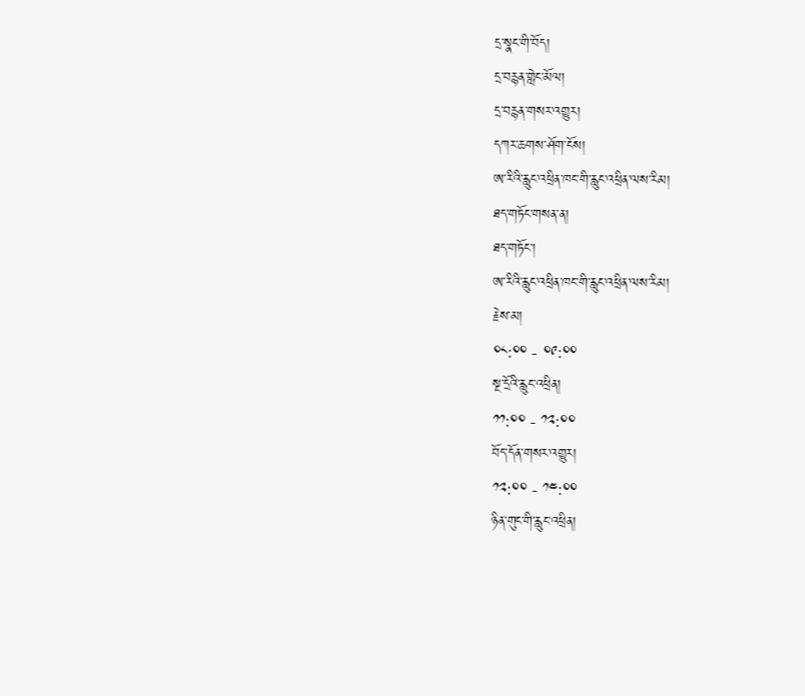དྲ་སྣང་གི་བོད།
དྲ་བརྙན་གླེང་མོལ།
དྲ་བརྙན་གསར་འགྱུར།
དཀར་ཆགས་ཤོག་ངོས།
ཨ་རིའི་རླུང་འཕྲིན་ཁང་གི་རླུང་འཕྲིན་ལས་རིམ།
ཐད་གཏོང་གསན་ན།
ཐད་གཏོང་།
ཨ་རིའི་རླུང་འཕྲིན་ཁང་གི་རླུང་འཕྲིན་ལས་རིམ།
རྗེས་མ།
༠༨:༠༠ - ༠༩:༠༠
སྔ་དྲོའི་རླུང་འཕྲིན།
༡༡:༠༠ - ༡༢:༠༠
བོད་དོན་གསར་འགྱུར།
༡༢:༠༠ - ༡༤:༠༠
ཉིན་གུང་གི་རླུང་འཕྲིན།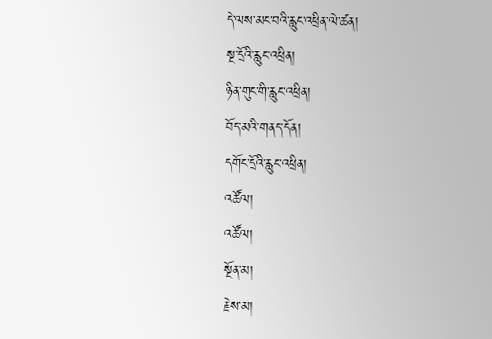དེ་ལས་མང་བའི་རླུང་འཕྲིན་ལེ་ཚན།
སྔ་དྲོའི་རླུང་འཕྲིན།
ཉིན་གུང་གི་རླུང་འཕྲིན།
བོད་མའི་གནད་དོན།
དགོང་དྲོའི་རླུང་འཕྲིན།
འཚོལ།
འཚོལ།
སྔོན་མ།
རྗེས་མ།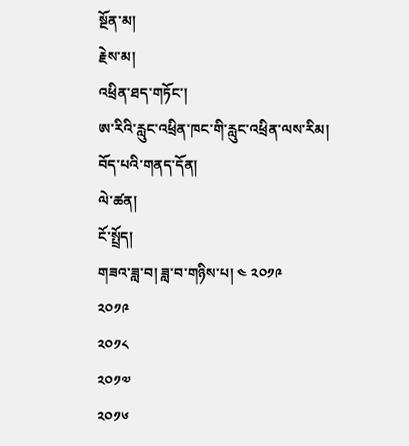སྔོན་མ།
རྗེས་མ།
འཕྲིན་ཐད་གཏོང་།
ཨ་རིའི་རླུང་འཕྲིན་ཁང་གི་རླུང་འཕྲིན་ལས་རིམ།
བོད་པའི་གནད་དོན།
ལེ་ཚན།
ངོ་སྤྲོད།
གཟའ་ཟླ་བ། ཟླ་བ་གཉིས་པ། ༤ ༢༠༡༩
༢༠༡༩
༢༠༡༨
༢༠༡༧
༢༠༡༦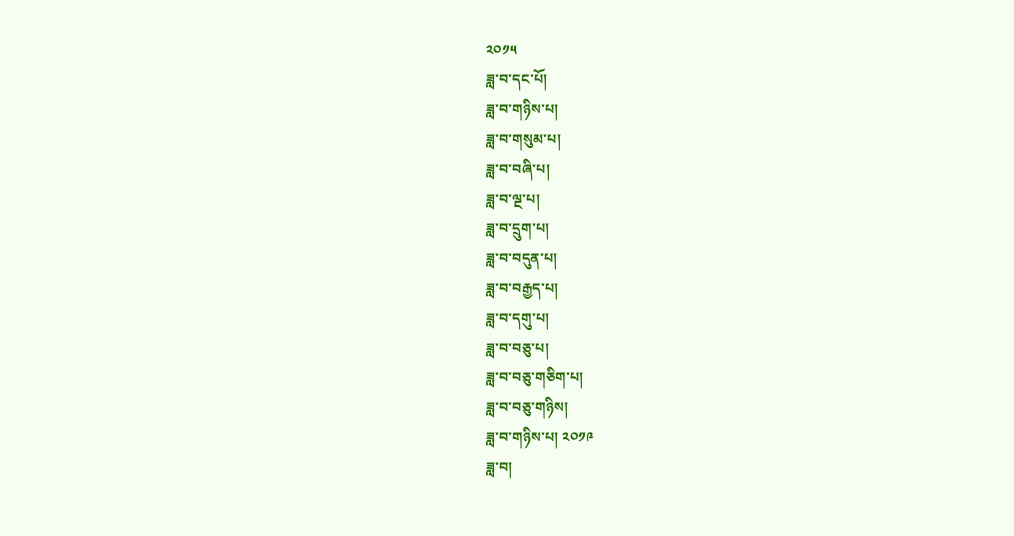༢༠༡༥
ཟླ་བ་དང་པོ།
ཟླ་བ་གཉིས་པ།
ཟླ་བ་གསུམ་པ།
ཟླ་བ་བཞི་པ།
ཟླ་བ་ལྔ་པ།
ཟླ་བ་དྲུག་པ།
ཟླ་བ་བདུན་པ།
ཟླ་བ་བརྒྱད་པ།
ཟླ་བ་དགུ་པ།
ཟླ་བ་བཅུ་པ།
ཟླ་བ་བཅུ་གཅིག་པ།
ཟླ་བ་བཅུ་གཉིས།
ཟླ་བ་གཉིས་པ། ༢༠༡༩
ཟླ་བ།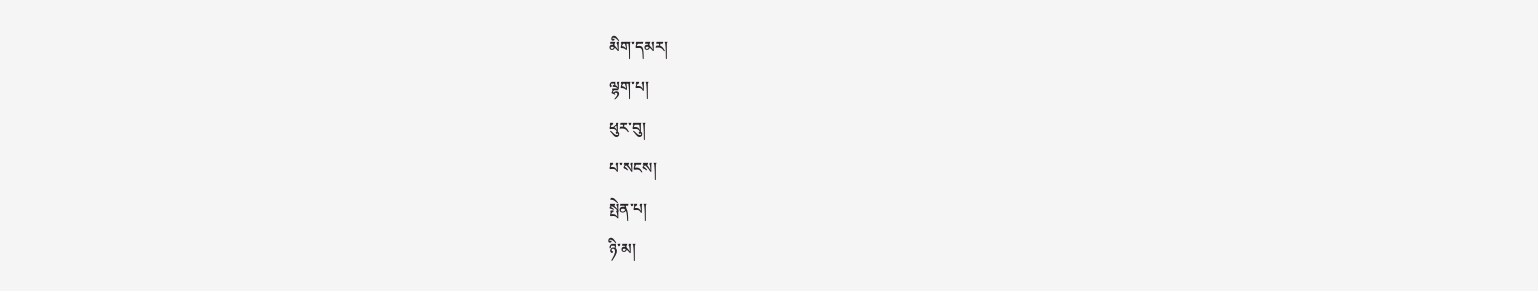མིག་དམར།
ལྷག་པ།
ཕུར་བུ།
པ་སངས།
སྤེན་པ།
ཉི་མ།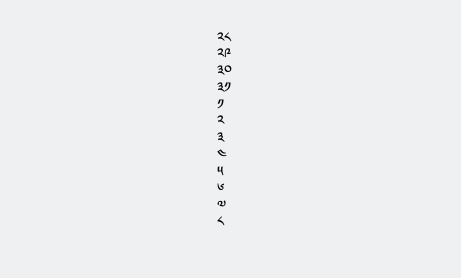༢༨
༢༩
༣༠
༣༡
༡
༢
༣
༤
༥
༦
༧
༨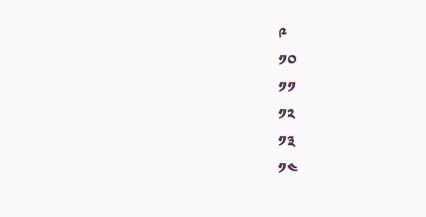༩
༡༠
༡༡
༡༢
༡༣
༡༤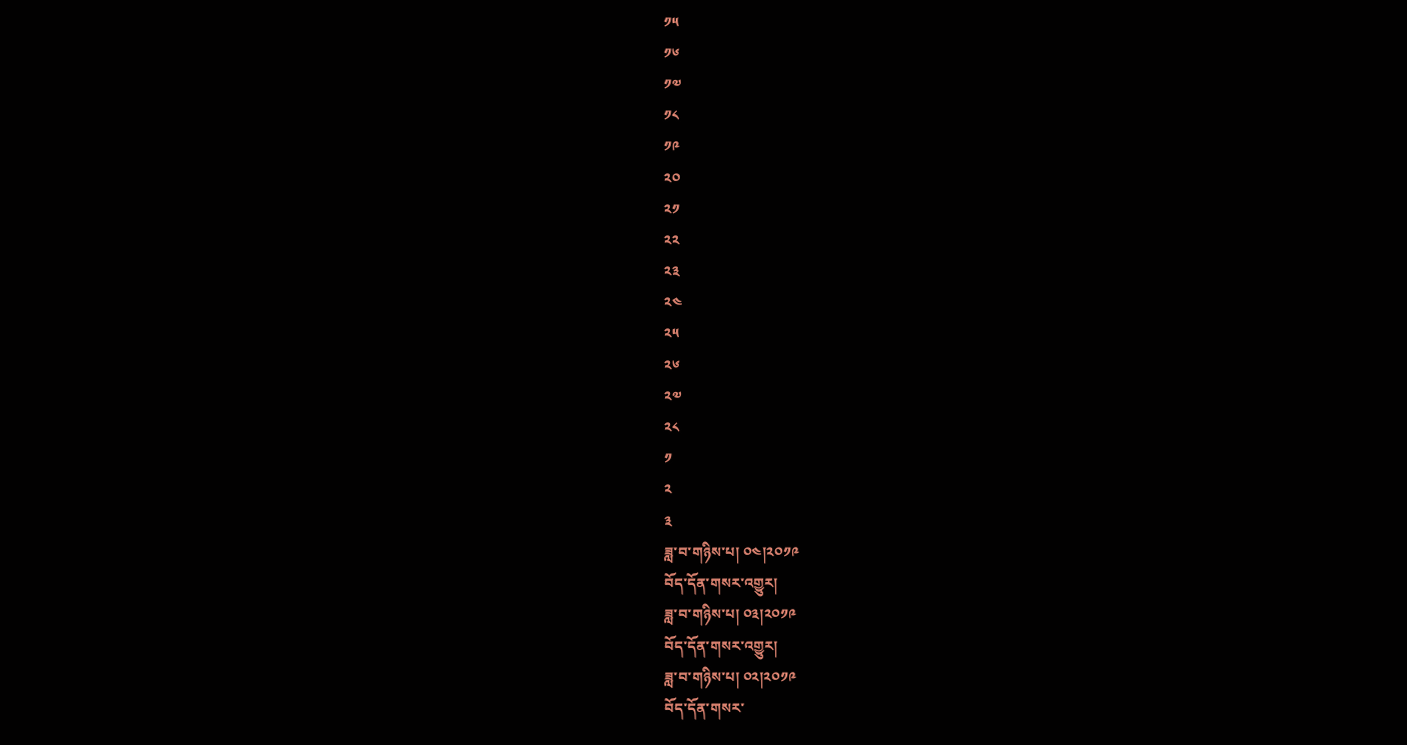༡༥
༡༦
༡༧
༡༨
༡༩
༢༠
༢༡
༢༢
༢༣
༢༤
༢༥
༢༦
༢༧
༢༨
༡
༢
༣
ཟླ་བ་གཉིས་པ། ༠༤།༢༠༡༩
བོད་དོན་གསར་འགྱུར།
ཟླ་བ་གཉིས་པ། ༠༣།༢༠༡༩
བོད་དོན་གསར་འགྱུར།
ཟླ་བ་གཉིས་པ། ༠༢།༢༠༡༩
བོད་དོན་གསར་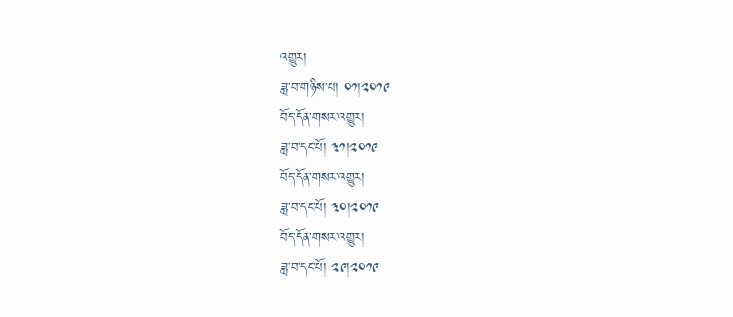འགྱུར།
ཟླ་བ་གཉིས་པ། ༠༡།༢༠༡༩
བོད་དོན་གསར་འགྱུར།
ཟླ་བ་དང་པོ། ༣༡།༢༠༡༩
བོད་དོན་གསར་འགྱུར།
ཟླ་བ་དང་པོ། ༣༠།༢༠༡༩
བོད་དོན་གསར་འགྱུར།
ཟླ་བ་དང་པོ། ༢༩།༢༠༡༩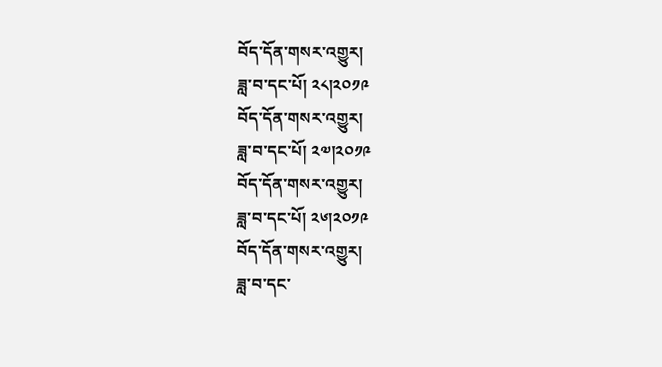བོད་དོན་གསར་འགྱུར།
ཟླ་བ་དང་པོ། ༢༨།༢༠༡༩
བོད་དོན་གསར་འགྱུར།
ཟླ་བ་དང་པོ། ༢༧།༢༠༡༩
བོད་དོན་གསར་འགྱུར།
ཟླ་བ་དང་པོ། ༢༦།༢༠༡༩
བོད་དོན་གསར་འགྱུར།
ཟླ་བ་དང་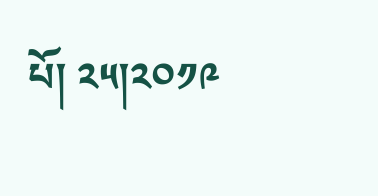པོ། ༢༥།༢༠༡༩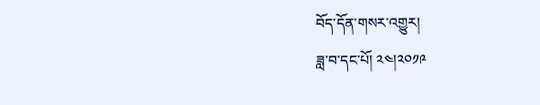བོད་དོན་གསར་འགྱུར།
ཟླ་བ་དང་པོ། ༢༤།༢༠༡༩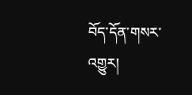བོད་དོན་གསར་འགྱུར།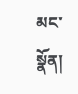མང་སྣོན།